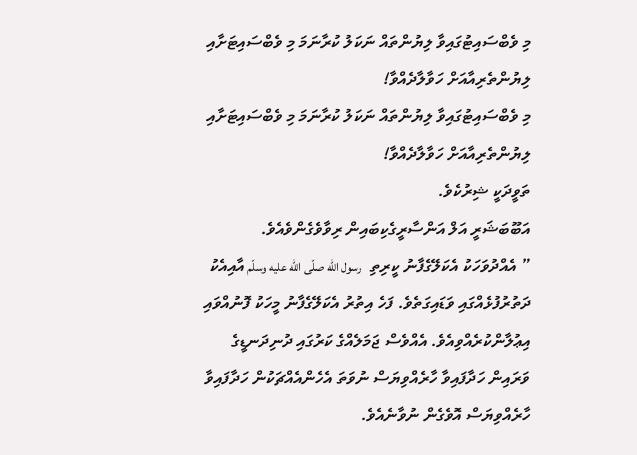މި ވެބްސައިޓުގައިވާ ލިޔުންތައް ނަކަލު ކުރާނަމަ މި ވެބްސައިޓަށާއި ލިޔުންތެރިއާއަށް ހަވާލާދެއްވާ!
މި ވެބްސައިޓުގައިވާ ލިޔުންތައް ނަކަލު ކުރާނަމަ މި ވެބްސައިޓަށާއި ލިޔުންތެރިއާއަށް ހަވާލާދެއްވާ!
ތަވީދަކީ ޝިރުކެވެ.
އަބޫބަޝަރީ އަލް އަންސާރީގެކިބައިން ރިވާވެގެންވެއެވެ.
” އެއްދުވަހަކު އެކަލޭގެފާނު ކީރިތި  رسول الله صلّى الله عليه وسلّم އާއިއެކު ދަތުރުފުޅެއްގައި ވަޑައިގަތެވެ. ފަހެ އިތުރު އެކަލޭގެފާނު މީހަކު ފޮނުއްވައި އިޢުލާންކުރެއްވިއެވެ. އެއްވެސް ޖަމަލެއްގެ ކަރުގައި ދުނިދަނޑީގެ ވަރައިން ހަދާފައިވާ ހާރެއްވިޔަސް ނުވަތަ އެހެންއެއްޗަކުން ހަދާފައިވާ ހާރެއްވިޔަސް އޮވެގެން ނުވާނެއެވެ.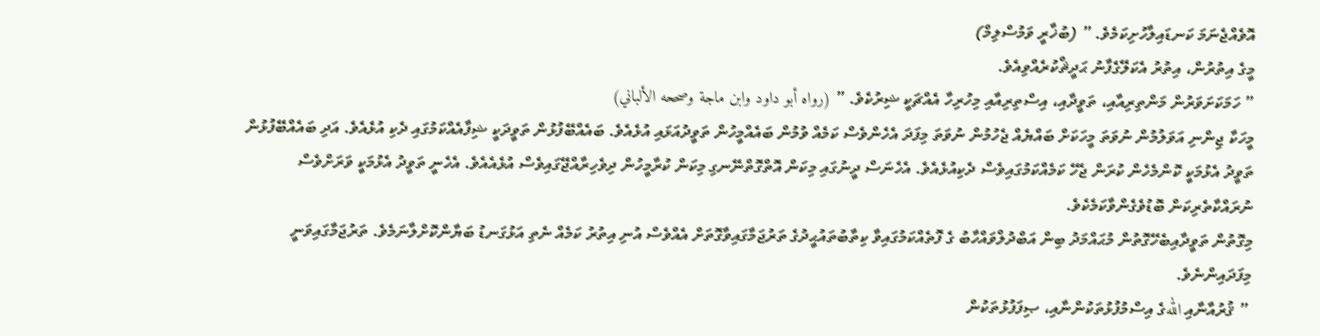އޮވެއްޖެނަމަ ކަނޑައިލާހުށިކަމެވެ. ” (ބުޚާރީ ވަމުސްލިމް)
މީގެ އިތުރުން، އިތުރު އެކަލޭގެފާނު ޙަދީޘްކުރެއްވިއެވެ.
” ހަމަކަށަވަރުން މަންތިރިއާއި، ތަވީދާއި، އިސްތިރިއާއި މިހުރިހާ އެއްޗަކީ ޝިރުކެވެ. ” (رواه أبو داود وابن ماجة وصححه الألباني)
މީހަކާ ޖިންނި އަވަލުމުން ނުވަތަ މީހަކަށް ބައްޔެއް ޖެހުމުން ނުވަތަ މިފަދަ އެހެންވެސް ކަމެއް ވުމުން ބައެއްމީހުން ތަވީދުއަޅައި އުޅެއެވެ. ބައެއްބޭފުޅުން ތަވީދަކީ ޝިފާއެއްކަމުގައި ދެކި އުޅެއެވެ. އަދި ބައެއްބޭފުޅުން ތަވީދު އެޅުމަކީ ކޮންމެހެން ކުރަން ޖެހޭ ކަމެއްކަމުގައިވެސް ދެކިއުޅެއެވެ. އެހެނަސް ދީނުގައި މިކަން އޮތްގޮތްނޭނގި މިކަން ކުރާމީހުން ދިވެހިރާއްޖޭގައިވެސް އުޅެއެއެވެ. އެހެނީ ތަވީދު އެޅުމަކީ ވަރަށްވެސް ނުރައްކާތެރިކަން ބޮޑުވެގެންވާކަމެކެވެ.
މިގޮތުން ތަވީދާއިބެހޭގޮތުން މުޙައްމަދު ބިން އަބްދުލްވައްހާބު ގެ ފޮތެއްކަމުގައިވާ ކިތާބުތައުޙީދުގެ ތަރުޖަމާގައިވާގޮތަށް އެއްވެސް އުނި އިތުރު ކަމެއް ނެތި އަޅުގަނޑު ބަޔާންކޮށްލާނަމެވެ. ތަރުޖަމާގައިވަނީ މިފަދައިންނެވެ.
 ” ޤުރުއާނާއި اللهގެ އިސްމުފުޅުތަކުންނާއި، ޞިފަފުޅުތަކުން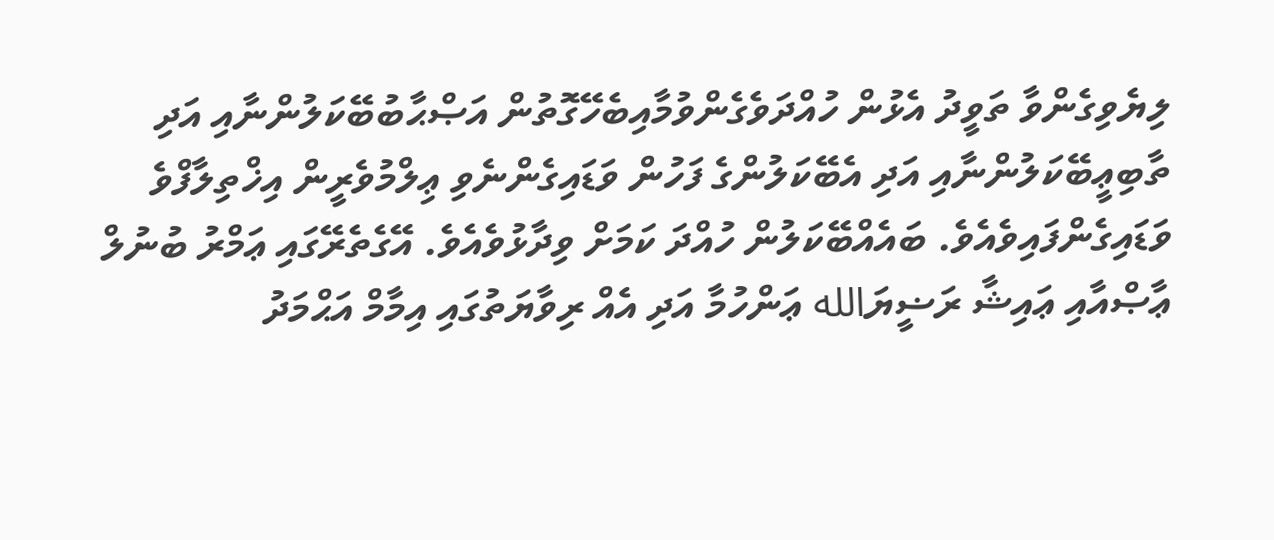ލިޔެވިގެންވާ ތަވީދު އެޅުން ހުއްދަވެގެންވުމާއިބެހޭގޮތުން އަޞްޙާބުބޭކަލުންނާއި އަދި ތާބިޢީބޭކަލުންނާއި އަދި އެބޭކަލުންގެ ފަހުން ވަޑައިގެންނެވި ޢިލްމުވެރީން އިޚްތިލާފްވެ ވަޑައިގެންފައިވެއެވެ. ބައެއްބޭކަލުން ހުއްދަ ކަމަށް ވިދާޅުވެއެވެ. އޭގެތެރޭގައި ޢަމްރު ބުނުލް ޢާޞްއާއި ޢައިޝާ ރަޟީޔަالله ޢަންހުމާ އަދި އެއް ރިވާޔަތުގައި އިމާމް އަޙްމަދު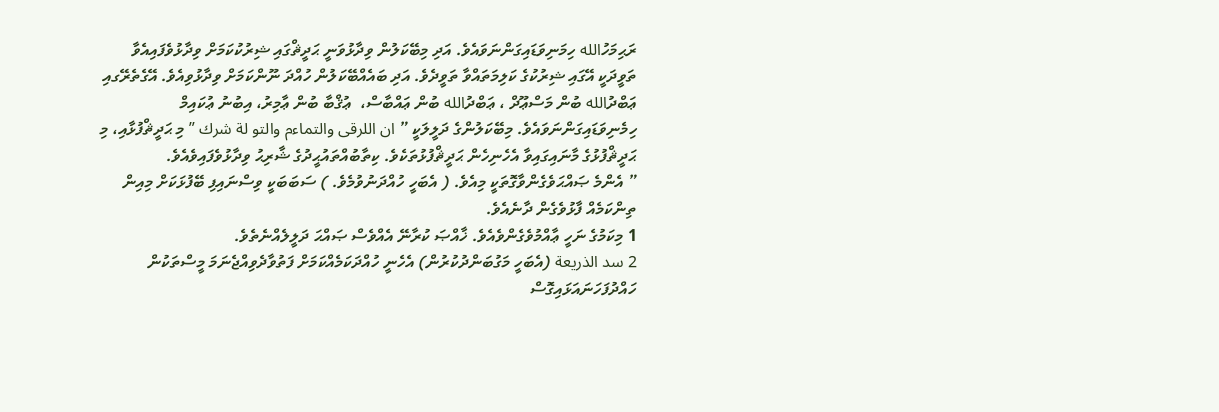ރަޙިމަހުالله ހިމަނިވަޑައިގަންނަވައެވެ. އަދި މިބޭކަލުން ވިދާޅުވަނީ ޙަދީޘްގައި ޝިރުކުކަމަށް ވިދާޅުވެފައިއެވާ ތަވީދަކީ އޭގައި ޝިރުކުގެ ކަލިމަތައްވާ ތަވީދެވެ. އަދި ބައެއްބޭކަލުން ހުއްދަ ނޫންކަމަށް ވިދާޅުވިއެވެ. އޭގެތެރޭގއި ޢަބްދުالله ބުން މަސްޢޫދް ، ޢަބްދުالله ބުން ޢައްބާސް،  ޢުޤްބާ ބުން ޢާމިރު، އިބުނު ޢުކައިމް ހިމެނިވަޑައިގަންނަވައެވެ. މިބޭކަލުންގެ ދަލީލަކީ ” ان اللرقى والتماءم والتو لة شرك ” މި ޙަދީޘްފުޅާއި، މި ޙަދީޘްފުޅުގެ މާނައިގައިވާ އެހެނިހެން ޙަދީޘްފުޅުތަކެވެ. ކިތާބުއްތައުޙީދުގެ ޝާރިޙު ވިދާޅުވެފައިވެއެވެ.
” އެންމެ ޞައްޙަވެގެންވާގޮތަކީ މިއެވެ. ( އެބަހީ ހުއްދަނުވުމެވެ. ) ސަބަބަކީ ވިސްނައިފި ބޭފުޅަކަށް މިއިން ތިންކަމެއް ފާޅުވެގެން ދާނެއެވެ.
1 މިކަމުގެ ނަހީ ޢާއްމުވެގެންވެއެވެ. ޚާއްޞަ ކުރާނޭ އެއްވެސް ޞައްޙަ ދަލީލެއްނެތެވެ.
2 سد الذريعة (އެބަހީ މަގުބަންދުކުރުން) އެހެނީ ހުއްދަކަމެއްކަމަށް ފަތުވާދެވިއްޖެނަމަ މީސްތަކުން ހައްދުފަހަނައަޅައިގޮސް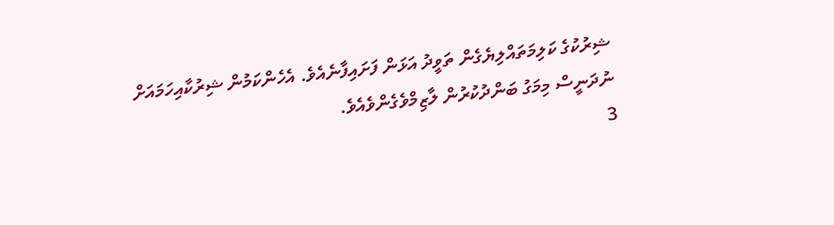ޝިރުކުގެ ކަލިމަތައްލިޔެގެން ތަވީދު އަޅަން ފަށައިފާނެއެވެ. އެހެންކަމުން ޝިރުކާއިހަމައަށް ނުދަނީސް މިމަގު ބަންދުކުރުން ލާޒިމްވެގެންވެއެވެ.
3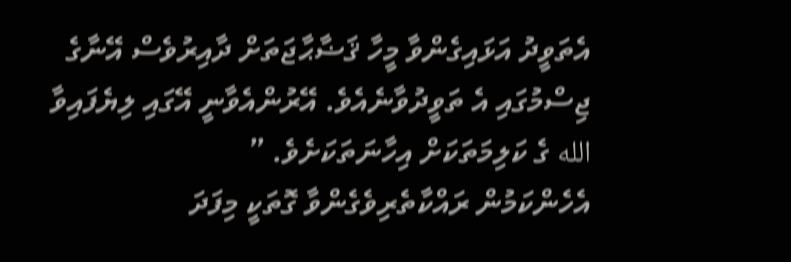އެތަވީދު އަޅައިގެންވާ މީހާ ޤަޟާޙާޖަތަށް ދާއިރުވެސް އޭނާގެ ޖިސްމުގައި އެ ތަވީދުވާނެއެވެ. އޭރުންއެވާނީ އޭގައި ލިޔެފައިވާ الله ގެ ކަލިމަތަކަށް އިހާނަތަކަށެވެ. ”
އެހެންކަމުން ރައްކާތެރިވެގެންވާ ގޮތަކީ މިފަދަ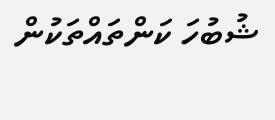ޝުބުހަ ކަންތައްތަކުން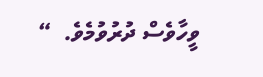ވީހާވެސް ދުރުވުމެވެ.  “